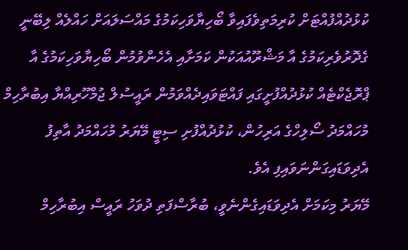ކުޅުދުއްފުއްޓަށް ކުރިމަތިވެފައިވާ ބޯހިޔާވަހިކަމުގެ މައްސަލައަށް ހައްލެއް ލިބޭނީ ގެދޮރުވެރިކަމުގެ އާ މަޝްރޫއުއަކުން ކަމަށާއި އެހެންވުމުން ބޯހިޔާވަހިކަމުގެ އާ ޕްރޮޖެކްޓެއް ކުޅުދުއްފުށީގައި ފައްޓަވައިދެއްވަމުން ރައީސުލް ޖުމްހޫރިއްޔާ އިބުރާހިމް މުހައްމަދު ސޯލިހްގެ އަރިހުން، ކުޅުދުއްފުށި ސިޓީ މޭޔަރު މުހައްމަދު އާތިފު އެދިވަޑައިގަންނަވައިފި އެވެ.
މޭޔަރު މިކަމަށް އެދިވަޑައިގެންނެވީ، ބުރާސްފަތި ދުވަހު ރައީސް އިބުރާހިމް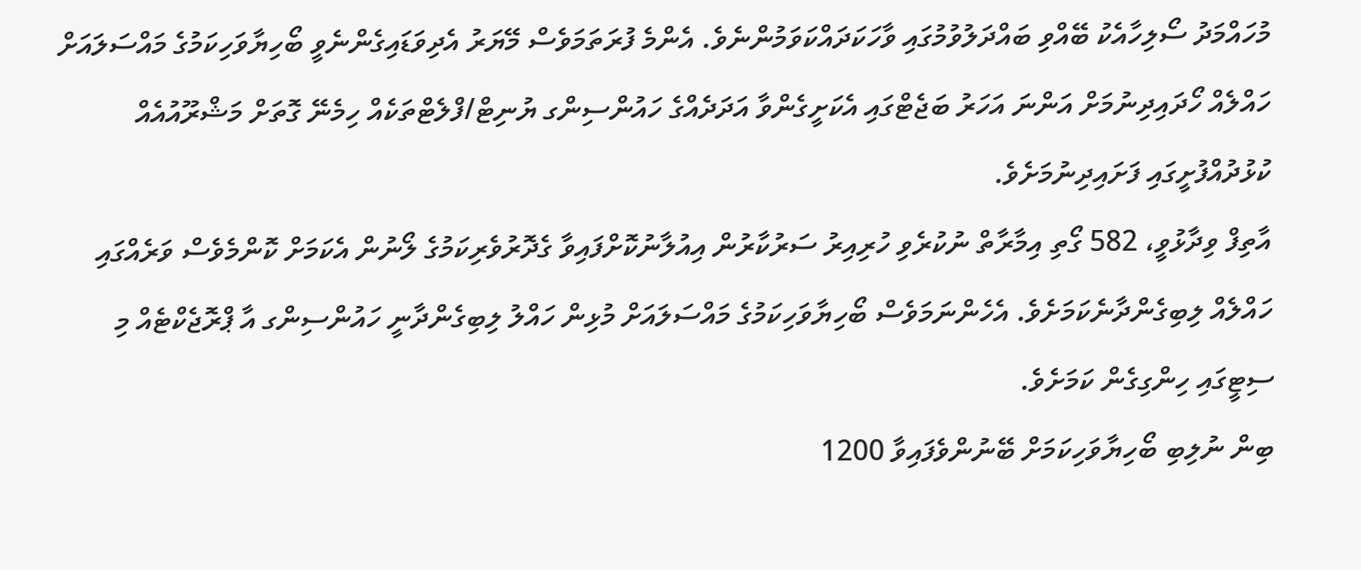މުހައްމަދު ސޯލިހާއެކު ބޭއްވި ބައްދަލުވުމުގައި ވާހަކަދައްކަވަމުންނެވެ. އެންމެ ފުރަތަމަވެސް މޭޔަރު އެދިވަޑައިގެންނެވީ ބޯހިޔާވަހިކަމުގެ މައްސަލައަށް ހައްލެއް ހޯދައިދިނުމަށް އަންނަ އަހަރު ބަޖެޓްގައި އެކަށީގެންވާ އަދަދެއްގެ ހައުންސިންގ ޔުނިޓް/ފްލެޓްތަކެއް ހިމެނޭ ގޮތަށް މަޝްރޫއުއެއް ކުޅުދުއްފުށީގައި ފަށައިދިނުމަށެވެ.
އާތިފް ވިދާޅުވީ، 582 ގޯތި އިމާރާތް ނުކުރެވި ހުރިއިރު ސަރުކާރުން އިއުލާނުކޮށްފައިވާ ގެދޮރުވެރިކަމުގެ ލޯނުން އެކަމަށް ކޮންމެވެސް ވަރެއްގައި ހައްލެއް ލިބިގެންދާނެކަމަށެވެ. އެހެންނަމަވެސް ބޯހިޔާވަހިކަމުގެ މައްސަލައަށް މުޅިން ހައްލު ލިބިގެންދާނީ ހައުންސިންގ އާ ޕްރޮޖެކްޓެއް މި ސިޓީގައި ހިންގިގެން ކަމަށެވެ.
ބިން ނުލިބި ބޯހިޔާވަހިކަމަށް ބޭނުންވެފައިވާ 1200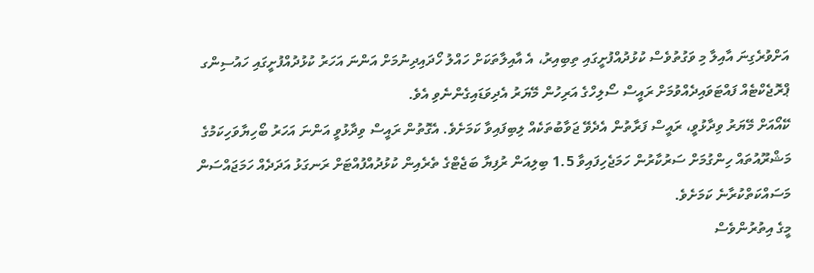އަށްވުރެގިނަ އާއިލާ މި ވަގުތުވެސް ކުޅުދުއްފުށީގައި ތިބިއިރު، އެ އާއިލާތަކަށް ހައްލު ހޯދައިދިނުމަށް އަންނަ އަހަރު ކުޅުދުއްފުށީގައި ހައުސިންގ ޕްރޮޖެކްޓެއް ފައްޓަވައިދެއްވުމަށް ރައީސް ސޯލިހްގެ އަރިހުން މޭޔަރު އެދިވަޑައިގެންނެވި އެވެ.
ކޭއޯއަށް މޭޔަރު ވިދާޅުވީ، ރައީސް ފަރާތުން އެދެވޭ ޖަވާބުތަކެއް ލިބިފައިވާ ކަމަށެވެ. އެގޮތުން ރައީސް ވިދާޅުވީ އަންނަ އަހަރު ބޯހިޔާވަހިކަމުގެ މަޝްރޫއުތައް ހިންގުމަށް ސަރުކާރުން ހަމަޖެހިފައިވާ 1.5 ބިލިއަން ރުފިޔާ ބަޖެޓްގެ ތެރެއިން ކުޅުދުއްފުއްޓަށް ރަނގަޅު އަދަދެއް ހަމަޖައްސަން މަސައްކަތްކުރާނެ ކަމަށެވެ.
މީގެ އިތުރުންވެސް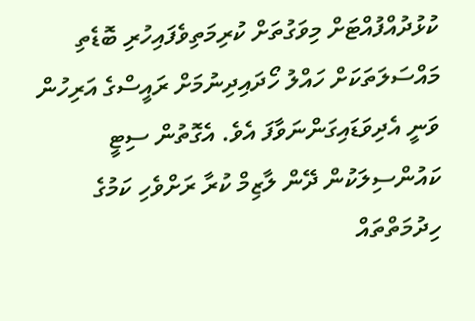ކުޅުދުއްފުއްޓަށް މިވަގުތަށް ކުރިމަތިވެފައިހުރި ބޮޑެތި މައްސަލަތަކަށް ހައްލު ހޯދައިދިނުމަށް ރައީސްގެ އަރިހުން ވަނީ އެދިވަޑައިގަންނަވާފަ އެވެ. އެގޮތުން ސިޓީ ކައުންސިލަކުން ދޭން ލާޒިމް ކުރާ ރަށްވެހި ކަމުގެ ހިދުމަތްތައް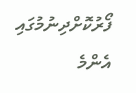ފޯރުކޮށްދިނުމުގައި އެންމެ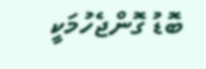ބޮޑު ގޮންޖެހުމަކީ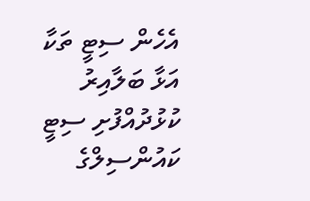އެހެން ސިޓީ ތަކާ އަޅާ ބަލާއިރު ކުޅުދުއްފުށި ސިޓީ ކައުންސިލްގެ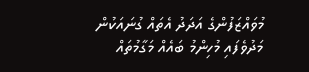މުވައްޒަފުންގެ އަދަދު އެތައް ގުނައަކުން މަދުވެފައި މުހިންމު ބައެއް މަގާމުތައް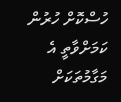ހުސްކޮށް ހުރުން ކަމަށްވާތީ އެ މަގާމުތަކަށް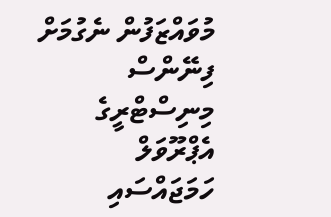މުވައްޒަފުން ނެގުމަށް ފިނޭންސް މިނިސްޓްރީގެ އެޕްރޫވަލް ހަމަޖައްސައި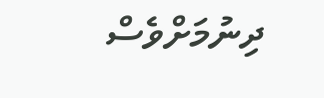ދިނުމަށްވެސް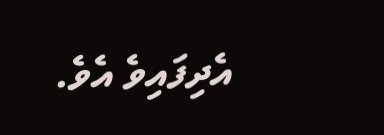އެދިފައިވެ އެވެ.